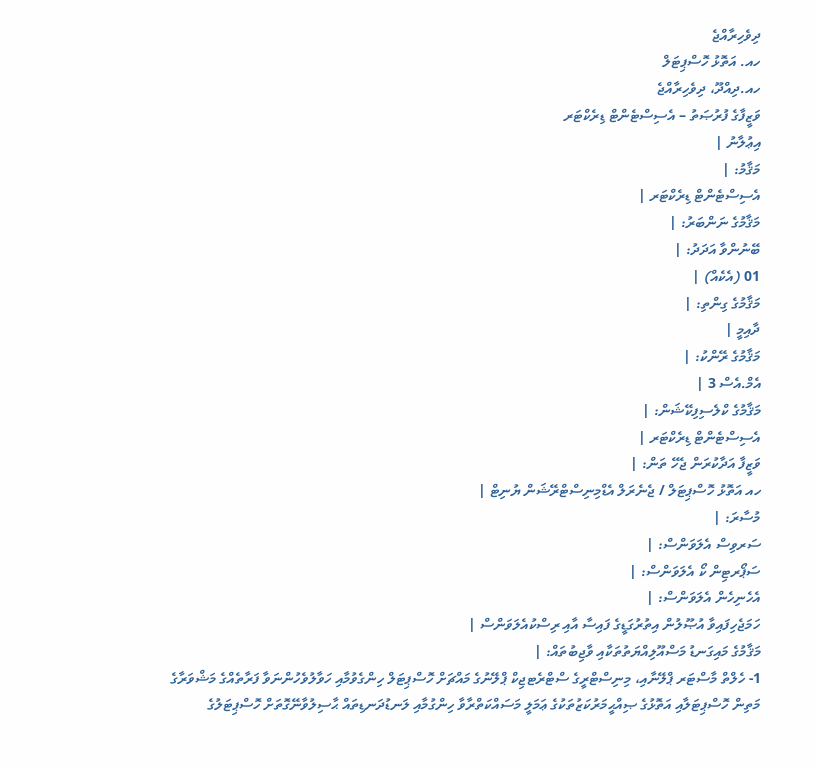ދިވެހިރާއްޖެ
ހއ. އަތޮޅު ހޮސްޕިޓަލް
ހއ.ދިއްދޫ، ދިވެހިރާއްޖެ
ވަޒީފާގެ ފުރުޞަތު – އެސިސްޓެންޓް ޑިރެކްޓަރ
އިޢުލާނު |
މަޤާމު: |
އެސިސްޓެންޓް ޑިރެކްޓަރ |
މަޤާމުގެ ނަންބަރު: |
ބޭނުންވާ އަދަދު: |
01 (އެކެއް) |
މަޤާމުގެ ގިންތި: |
ދާއިމީ |
މަޤާމުގެ ރޭންކު: |
އެމް.އެސް 3 |
މަޤާމުގެ ކްލެސިފިކޭޝަން: |
އެސިސްޓެންޓް ޑިރެކްޓަރ |
ވަޒީފާ އަދާކުރަން ޖެހޭ ތަން: |
ހއ އަތޮޅު ހޮސްޕިޓަލް / ޖެނެރަލް އެޑްމިނިސްޓްރޭޝަން ޔުނިޓް |
މުސާރަ: |
ސަރވިސް އެލަވަންސް: |
ސަޕޯރޓިން ކޯ އެލަވަންސް: |
އެހެނިހެން އެލަވަންސް: |
ހަމަޖެހިފައިވާ އުޞޫލުން އިތުރުގަޑީގެ ފައިސާ އާއި ރިސްކުއެލަވަންސް |
މަޤާމުގެ މައިގަނޑު މަސްއޫލިއްޔަތުތަކާއި ވާޖިބުތައް: |
1- ހެލްތް މާސްޓަރ ޕްލޭނާއި، މިނިސްޓްރީގެ ސްޓްރެޓޖިކް ޕްލޭނުގެ މައްޗަށް ހޮސްޕިޓަލް ހިންގެވުމާއި ހަވާލުވެހުންނަވާ ފަރާތެއްގެ މަޝްވަރާގެ މަތިން ހޮސްޕިޓަލާއި އަތޮޅުގެ ޞިއްޙީމަރުކަޒުތަކުގެ ޢަމަލީ މަސައްކަތްރާވާ ހިންގުމާއި ލަނޑުދަނޑިތައް ޙާސިލުވާނޭގޮތަށް ހޮސްޕިޓަލުގެ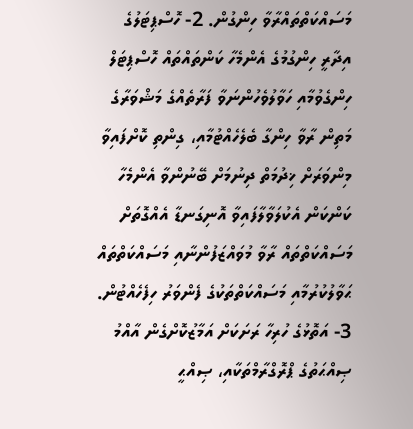މަސައްކަތްތައްރާވާ ހިންގުން. 2- ހޮސްޕިޓަލުގެ އިދާރީ ހިންގުމުގެ އެންމެހާ ކަންތައްތައް ހޮސްޕިޓަލް ހިންގެވުމާއި ހަވާލުވެހުންނަވާ ފަރާތެއްގެ މަޝްވަރާގެ މަތިން ރާވާ ހިންގާ ބެލެހެއްޓުމާއި، ގިންތި ކޮށްފައިވާ މިންވަރަށް ޚިދުމަތް ދިނުމަށް ބޭނުންވާ އެންމެހާ ކަންކަން އެކުލަވާލާފައިވާ އޮނިގަނޑާ އެއްގޮތަށް މަސައްކަތްތައް ރާވާ މުވައްޒަފުންނާއި މަސައްކަތްތައް ޙަވާލުކުރުމާއި މަސައްކަތްތަކުގެ ފެންވަރު ހިފެހެއްޓުން. 3- އަތޮޅުގެ ހުރިހާ ރަށަކަށް އަމާޒުކޮށްގެން އާއްމު ޞިއްޙަތުގެ ޕްރޮގްރާމްތަކާއި، ޞިއްޙީ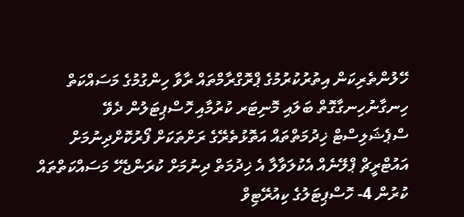ހޭލުންތެރިކަން އިތުރުކުރުމުގެ ޕްރޮގްރާމްތައް ރާވާ ހިންގުމުގެ މަސައްކަތް ހިނގާނުހިނގާގޮތް ބަލައި މޮނިޓަރ ކުރުމާއި ހޮސްޕިޓަލުން ދެވޭ ސްޕެޝަލިސްޓް ޚިދުމަތްތައް އަތޮޅުތެރޭގެ ރަށްތަކަށް ފޯރުކޮށްދިނުމަށް އައުޓްރީޗް ޕްލޭނެއް އެކުލަވާލާ އެ ޚިދުމަތް ދިނުމަށް ކުރަންޖެހޭ މަސައްކަތްތައް ކުރުން 4- ހޮސްޕިޓަލުގެ ކިއުރޭޓިވް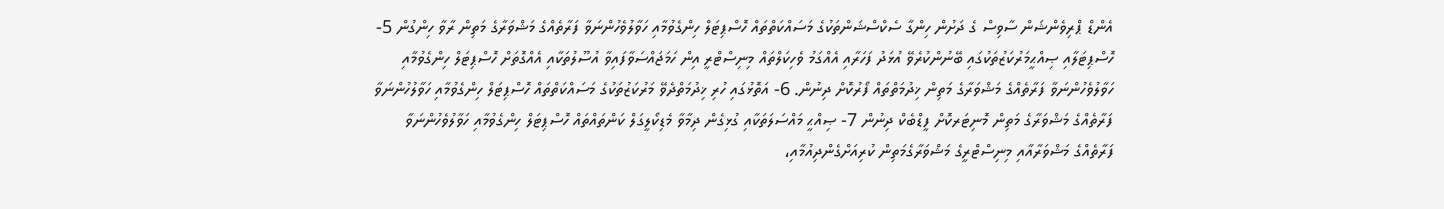އެންޑް ޕްރިވެންޝަން ސާވިސް ގެ ދަށުން ހިންގާ ސެކްސްޝަންތަކުގެ މަސައްކަތްތައް ހޮސްޕިޓަލް ހިންގެވުމާއި ހަވާލުވެހުންނަވާ ފަރާތެއްގެ މަޝްވަރާގެ މަތިން ރާވާ ހިންގުން 5- ހޮސްޕިޓަލާއި ޞިއްޙީމަރުކަޒުތަކުގައި ބޭނުންކުރެވޭ އުޅަދު ފަހަރާއި އެއްގަމު ވެހިކަލްތައް މިނިސްޓްރީ އިން ހަމަޖައްސަވާފައިވާ އުސޫލުތަކާއި އެއްގޮތަށް ހޮސްޕިޓަލް ހިންގެވުމާއި ހަވާލުވެހުންނަވާ ފަރާތެއްގެ މަޝްވަރާގެ މަތިން ޚިދުމަތްތައް ފޯރުކޮށް ދިނުން. 6- އަތޮޅުގައި ހުރި ޚިދުމަތްދެވޭ މަރުކަޒުތަކުގެ މަސައްކަތްތައް ހޮސްޕިޓަލް ހިންގެވުމާއި ހަވާލުހުންނަވާ ފަރާތެއްގެ މަޝްވަރާގެ މަތިން މޮނިޓަރކޮށް ފީޑްބެކް ދިނުން 7- ޞިއްޙީ މައްސަލަތަކާއި ގުޅިގެން ދިމާވާ މެޑިކޯލީގަލް ކަންތައްތައް ހޮސްޕިޓަލް ހިންގެވުމާއި ހަވާލުވެހުންނަވާ ފަރާތެއްގެ މަޝްވަރާއާއި މިނިސްޓްރީގެ މަޝްވަރާގެމަތިން ކުރިއަށްގެންދިއުމާއި،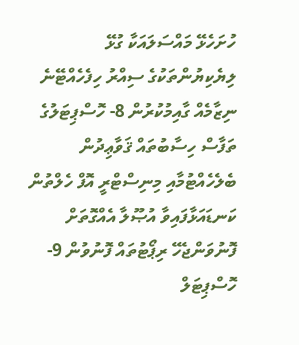ހުށަހެޅޭ މައްސަލައަކާ ގުޅޭ ލިޔެކިޔުންތަކުގެ ސިއްރު ހިފެހެއްޓޭނެ ނިޒާމެއް ގާއިމުކުރުން 8- ހޮސްޕިޓަލުގެ ތަފާސް ހިސާބުތައް ޤަވާޢިދުން ބެލެހެއްޓުމާއި މިނިސްޓްރީ އޮފް ހެލްތުން ކަނޑައަޅާފައިވާ އުޞޫލާ އެއްގޮތަށް ފޮނުވަންޖެހޭ ރިޕޯޓުތައް ފޮނުވުން 9- ހޮސްޕިޓަލް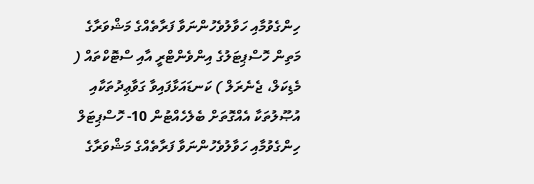ހިންގެވުމާއި ހަވާލުވެހުންނަވާ ފަރާތެއްގެ މަޝްވަރާގެ މަތިން ހޮސްޕިޓަލުގެ އިންވެންޓްރީ އާއި ސްޓޮކްތައް ( މެޑިކަލް، ޖެނެރަލް ) ކަނޑައަޅާފައިވާ ގަވާޢިދުތަކާއި އުޞޫލުތަކާ އެއްގޮތަށް ބެލެހެއްޓުން 10- ހޮސްޕިޓަލް ހިންގެވުމާއި ހަވާލުވެހުންނަވާ ފަރާތެއްގެ މަޝްވަރާގެ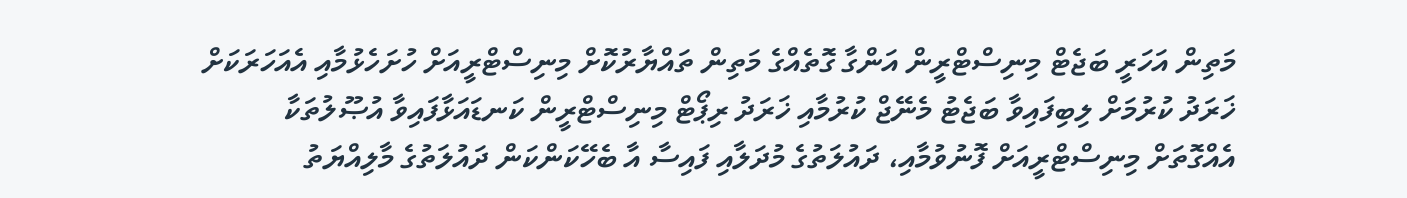މަތިން އަހަރީ ބަޖެޓް މިނިސްޓްރީން އަންގާ ގޮތެއްގެ މަތިން ތައްޔާރުކޮށް މިނިސްޓްރީއަށް ހުށަހެޅުމާއި އެއަހަރަކަށް ޚަރަދު ކުރުމަށް ލިބިފައިވާ ބަޖެޓު މެނޭޖް ކުރުމާއި ޚަރަދު ރިޕޯޓް މިނިސްޓްރީން ކަނޑައަޅާފައިވާ އުޞޫލުތަކާ އެއްގޮތަށް މިނިސްޓްރީއަށް ފޮނުވުމާއި، ދައުލަތުގެ މުދަލާއި ފައިސާ އާ ބެހޭކަންކަން ދައުލަތުގެ މާލިއްޔަތު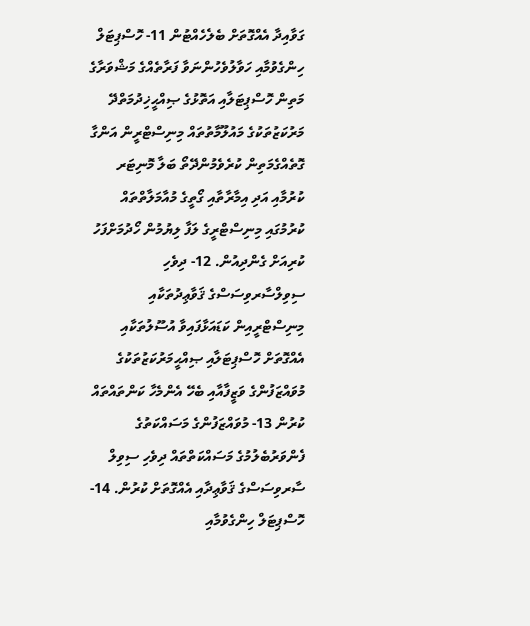ގަވާއިދާ އެއްގޮތަށް ބެލެހެއްޓުން 11- ހޮސްޕިޓަލް ހިންގެވުމާއި ހަވާލުވެހުންނަވާ ފަރާތެއްގެ މަޝްވަރާގެ މަތިން ހޮސްޕިޓަލާއި އަތޮޅުގެ ޞިއްޙީޚިދުމަތްދޭ މަރުކަޒުތަކުގެ މައުލޫމާތުތައް މިނިސްޓްރީން އަންގާ ގޮތެއްގެމަތިން ކުރެވެމުންދޭތޯ ބަލާ މޮނިޓަރ ކުރުމާއި އަދި އިމާރާތާއި ގޯތީގެ މުއާމަލާތްތައް ކުރުމުގައި މިނިސްޓްރީގެ ލަފާ ލިޔުމުން ހޯދުމަށްފަހު ކުރިއަށް ގެންދިއުން. 12- ދިވެހި ސިވިލްސާރވިސަސްގެ ޤަވާޢިދުތަކާއި މިނިސްޓްރީއިން ކަޑައަޅާފައިވާ އުސޫލުތަކާއި އެއްގޮތަށް ހޮސްޕިޓަލާއި ޞިއްޙީމަރުކަޒުތަކުގެ މުވައްޒަފުންގެ ވަޒީފާއާއި ބެހޭ އެންމެހާ ކަންތައްތައް ކުރުން 13- މުވައްޒަފުންގެ މަސައްކަތުގެ ފެންވަރުބެލުމުގެ މަސައްކަތްތައް ދިވެހި ސިވިލް ސާރވިސަސްގެ ޤަވާޢިދާއި އެއްގޮތަށް ކުރުން. 14- ހޮސްޕިޓަލް ހިންގެވުމާއި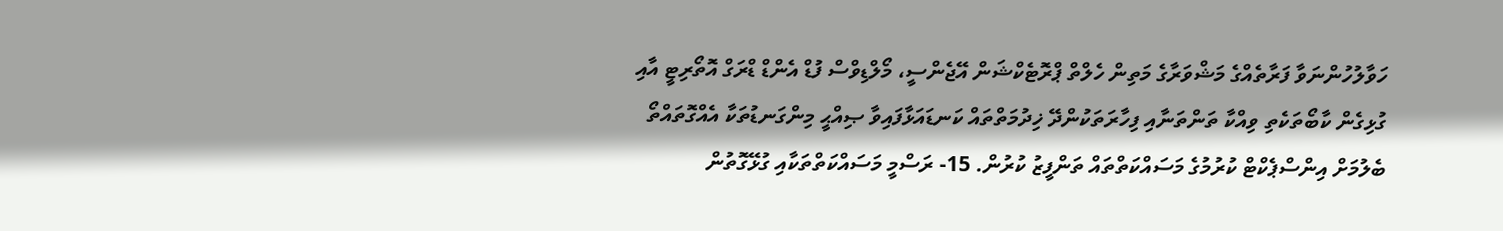ހަވާލުހުންނަވާ ފަރާތެއްގެ މަޝްވަރާގެ މަތިން ހެލްތް ޕްރޮޓެކްޝަން އޭޖެންސީ، މޯލްޑިވްސް ފުޑް އެންޑް ޑްރަގް އޮތޯރިޓީ އާއި ގުޅިގެން ކާބޯތަކެތި ވިއްކާ ތަންތަނާއި ފިހާރަތަކުންދޭ ޚިދުމަތްތައް ކަނޑައަޅާފައިވާ ޞިއްޙީ މިންގަނޑުތަކާ އެއްގޮތައްތޯ ބެލުމަށް އިންސްޕެކްޓް ކުރުމުގެ މަސައްކަތްތައް ތަންފީޒު ކުރުން. 15- ރަސްމީ މަސައްކަތްތަކާއި ގުޅޭގޮތުން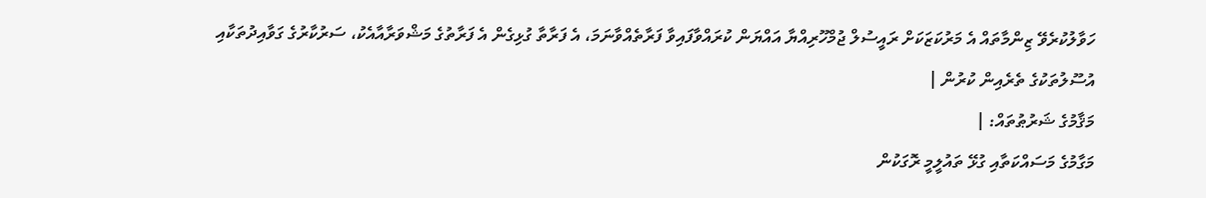ހަވާލުކުރެވޭ ޒިންމާތައް އެ މަރުކަޒަކަށް ރައީސުލް ޖުމްހޫރިއްޔާ އައްޔަން ކުރައްވާފައިވާ ފަރާތެއްވާނަމަ، އެ ފަރާތާ ގުޅިގެން އެ ފަރާތުގެ މަޝްވަރާއާއެކު، ސަރުކާރުގެ ގަވާއިދުތަކާއި އުސޫލުތަކުގެ ތެރެއިން ކުރުން |
މަޤާމުގެ ޝަރުޠުތައް: |
މަގާމުގެ މަސައްކަތާއި ގުޅޭ ތައުލީމީ ރޮގަކުން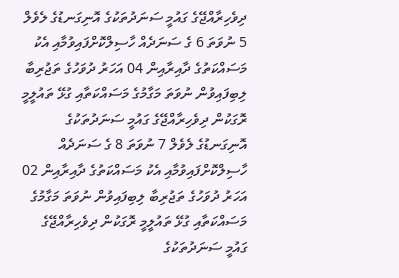ދިވެހިރާއްޖޭގެ ގައުމީ ސަނަދުތަކުގެ އޮނިގަނޑުގެ ލެވެލް 5 ނުވަތަ 6 ގެ ސަނަދެއް ހާސިލްކޮށްފައިވުމާއި އެކު މަސައްކަތުގެ ދާއިރާއިން 04 އަހަރު ދުވަހުގެ ތަޖުރިބާ ލިބިފައިވުން ނުވަތަ މަގާމުގެ މަސައްކަތާއި ގުޅޭ ތައުލީމީ ރޮގަކުން ދިވެހިރާއްޖޭގެ ގައުމީ ސަނަދުތަކުގެ އޮނިގަނޑުގެ ލެވެލް 7 ނުވަތަ 8 ގެ ސަނަދެއް ހާސިލްކޮށްފައިވުމާއި އެކު މަސައްކަތުގެ ދާއިރާއިން 02 އަހަރު ދުވަހުގެ ތަޖުރިބާ ލިބިފައިވުން ނުވަތަ މަގާމުގެ މަސައްކަތާއި ގުޅޭ ތައުލީމީ ރޮގަކުން ދިވެހިރާއްޖޭގެ ގައުމީ ސަނަދުތަކުގެ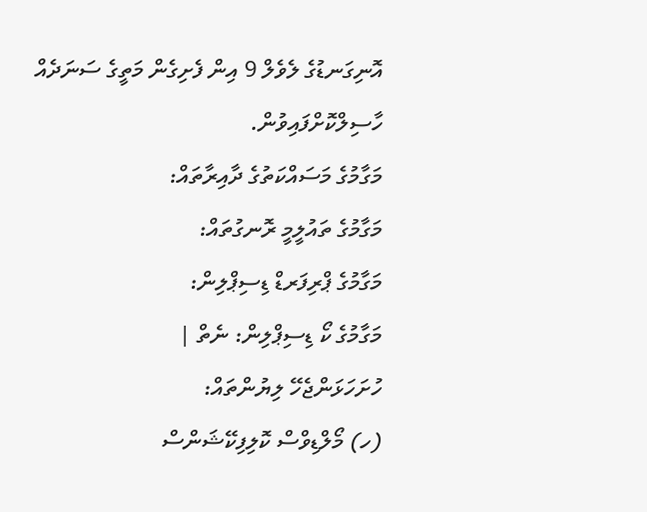އޮނިގަނޑުގެ ލެވެލް 9 އިން ފެށިގެން މަތީގެ ސަނަދެއް ހާސިލްކޮށްފައިވުން.
މަގާމުގެ މަސައްކަތުގެ ދާއިރާތައް:
މަގާމުގެ ތައުލީމީ ރޮނގުތައް:
މަގާމުގެ ޕްރިފަރޑް ޑިސިޕްލިން:
މަގާމުގެ ކޯ ޑިސިޕްލިން: ނެތް |
ހުށަހަޅަންޖެހޭ ލިޔުންތައް:
(ހ) މޯލްޑިވްސް ކޮލިފިކޭޝަންސް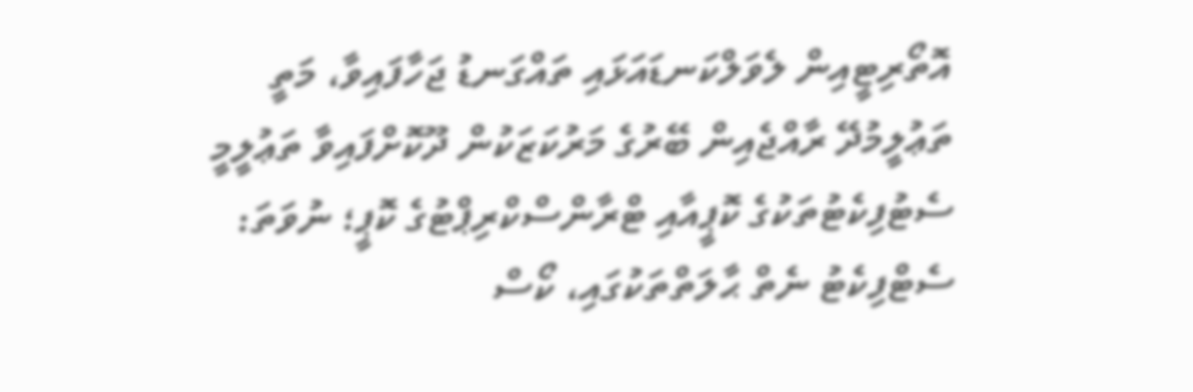އޮތޯރިޓީއިން ލެވަލްކަނޑައަޅައި ތައްގަނޑު ޖަހާފައިވާ، މަތީ ތަޢުލީމުދޭ ރާއްޖެއިން ބޭރުގެ މަރުކަޒަކުން ދޫކޮށްފައިވާ ތަޢުލީމީ ސެޓުފިކެޓުތަކުގެ ކޮޕީއާއި ޓްރާންސްކްރިޕްޓުގެ ކޮޕީ؛ ނުވަތަ: ސެޓްފިކެޓު ނެތް ޙާލަތްތަކުގައި، ކޯސް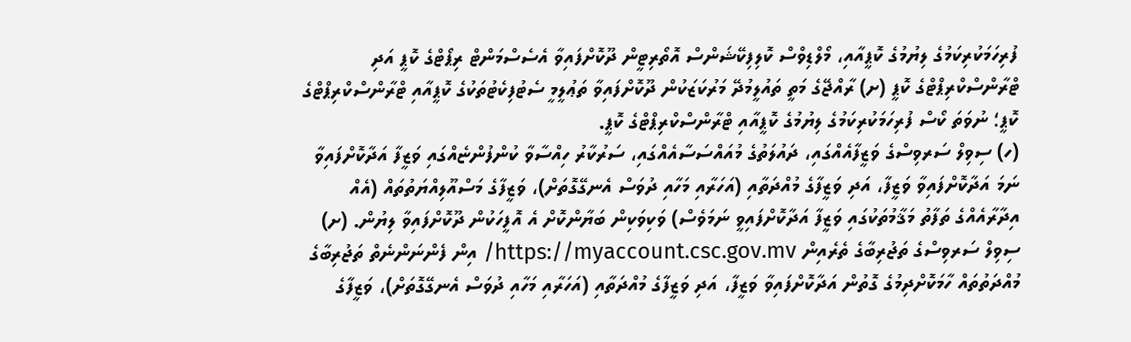ފުރިހަމަކުރިކަމުގެ ލިޔުމުގެ ކޮޕީއާއި، މޯލްޑިވްސް ކޮލިފިކޭޝަންސް އޮތޯރިޓީން ދޫކޮށްފައިވާ އެސެސްމަންޓް ރިޕޯޓްގެ ކޮޕީ އަދި ޓްރާންސްކްރިޕްޓްގެ ކޮޕީ (ށ) ރާއްޖޭގެ މަތީ ތައުލީމުދޭ މަރުކަޒަކުން ދޫކޮށްފައިވާ ތަޢުލީމީ ސެޓުފިކެޓުތަކުގެ ކޮޕީއާއި ޓްރާންސްކްރިޕްޓްގެ ކޮޕީ؛ ނުވަތަ ކޯސް ފުރިހަމަކުރިކަމުގެ ލިޔުމުގެ ކޮޕީއާއި ޓްރާންސްކްރިޕްޓްގެ ކޮޕީ.
(ހ) ސިވިލް ސަރވިސްގެ ވަޒީފާއެއްގައި، ދައުލަތުގެ މުއައްސަސާއެއްގައި، ސަރުކާރު ހިއްސާވާ ކުންފުންޏެއްގައި ވަޒީފާ އަދާކޮށްފައިވާ ނަމަ އަދާކޮށްފައިވާ ވަޒީފާ، އަދި ވަޒީފާގެ މުއްދަތާއި (އަހަރާއި މަހާއި ދުވަސް އެނގޭގޮތަށް)، ވަޒީފާގެ މަސްއޫލިއްޔަތުތައް (އެއް އިދާރާއެއްގެ ތަފާތު މަޤާމުތަކުގައި ވަޒީފާ އަދާކޮށްފައިވީ ނަމަވެސް) ވަކިވަކިން ބަޔާންކޮށް އެ އޮފީހަކުން ދޫކޮށްފައިވާ ލިޔުން. (ށ) ސިވިލް ސަރވިސްގެ ތަޖުރިބާގެ ތެރެއިން https://myaccount.csc.gov.mv/ އިން ފެންނަންނެތް ތަޖުރިބާގެ މުއްދަތުތައް ހާމަކޮށްދިމުގެ ގޮތުން އަދާކޮށްފައިވާ ވަޒީފާ، އަދި ވަޒީފާގެ މުއްދަތާއި (އަހަރާއި މަހާއި ދުވަސް އެނގޭގޮތަށް)، ވަޒީފާގެ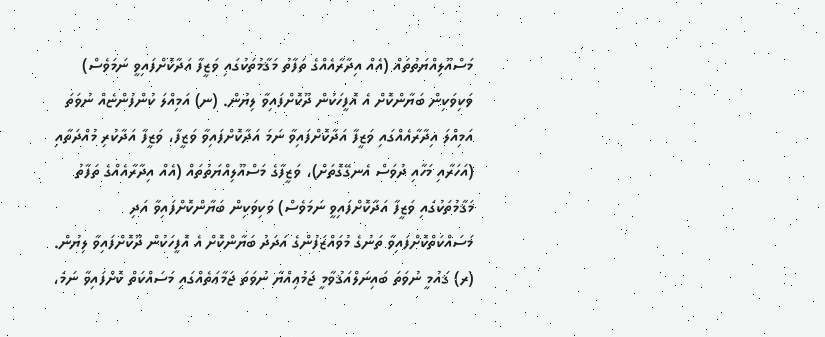މަސްއޫލިއްޔަތުތައް (އެއް އިދާރާއެއްގެ ތަފާތު މަޤާމުތަކުގައި ވަޒީފާ އަދާކޮށްފައިވީ ނަމަވެސް) ވަކިވަކިން ބަޔާންކޮށް އެ އޮފީހަކުން ދޫކޮށްފައިވާ ލިޔުން. (ނ) އަމިއްލަ ކުންފުންޏެއް ނުވަތަ އަމިއްލަ އިދާރާއެއްގައި ވަޒީފާ އަދާކޮށްފައިވާ ނަމަ އަދާކޮށްފައިވާ ވަޒީފާ، ވަޒީފާ އަދާކުރި މުއްދަތާއި (އަހަރާއި މަހާއި ދުވަސް އެނގޭގޮތަށް)، ވަޒީފާގެ މަސްއޫލިއްޔަތުތައް (އެއް އިދާރާއެއްގެ ތަފާތު މަޤާމުތަކުގައި ވަޒީފާ އަދާކޮށްފައިވީ ނަމަވެސް) ވަކިވަކިން ބަޔާންކޮށްފައިވާ އަދި މަސައްކަތްކޮށްފައިވާ ތަނުގެ މުވައްޒަފުންގެ އަދަދު ބަޔާންކޮށް އެ އޮފީހަކުން ދޫކޮށްފައިވާ ލިޔުން. (ރ) ޤައުމީ ނުވަތަ ބައިނަލްއަޤުވާމީ ޖަމުޢިއްޔާ ނުވަތަ ޖަމާޢަތެއްގައި މަސައްކަތް ކޮށްފައިވާ ނަމަ،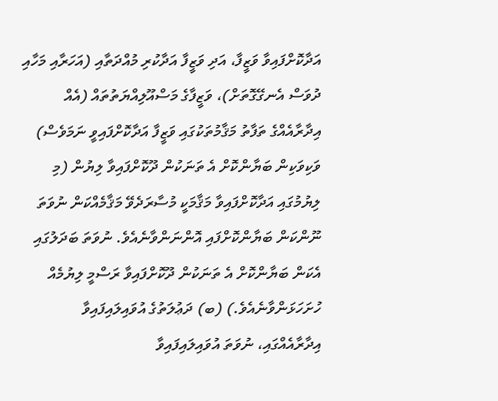އަދާކޮށްފައިވާ ވަޒީފާ، އަދި ވަޒީފާ އަދާކުރި މުއްދަތާއި (އަހަރާއި މަހާއި ދުވަސް އެނގޭގޮތަށް)، ވަޒީފާގެ މަސްއޫލިއްޔަތުތައް (އެއް އިދާރާއެއްގެ ތަފާތު މަޤާމުތަކުގައި ވަޒީފާ އަދާކޮށްފައިވީ ނަމަވެސް) ވަކިވަކިން ބަޔާންކޮށް އެ ތަނަކުން ދޫކޮށްފައިވާ ލިޔުން (މި ލިޔުމުގައި އަދާކޮށްފައިވާ މަޤާމަކީ މުސާރަދެވޭ މަޤާމެއްކަން ނުވަތަ ނޫންކަން ބަޔާންކޮށްފައި އޮންނަންވާނެއެވެ. ނުވަތަ ބަދަލުގައި އެކަން ބަޔާންކޮށް އެ ތަނަކުން ދޫކޮށްފައިވާ ރަސްމީ ލިޔުމެއް ހުށަހަޅަންވާނެއެވެ.) (ބ) ދަޢުލަތުގެ އުވައިލައިފައިވާ އިދާރާއެއްގައި، ނުވަތަ އުވައިލައިފައިވާ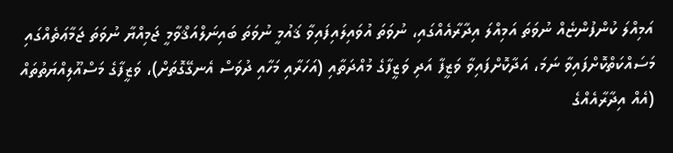އަމިއްލަ ކުންފުންޏެއް ނުވަތަ އަމިއްލަ އިދާރާއެއްގައި، ނުވަތަ އުވައިލައިފައިވާ ޤައުމީ ނުވަތަ ބައިނަލްއަޤްވާމީ ޖަމިއްޔާ ނުވަތަ ޖަމާޢަތެއްގައި މަސައްކަތްކޮށްފައިވާ ނަމަ، އަދާކޮށްފައިވާ ވަޒީފާ އަދި ވަޒީފާގެ މުއްދަތާއި (އަހަރާއި މަހާއި ދުވަސް އެނގޭގޮތަށް)، ވަޒީފާގެ މަސްއޫލިއްޔަތުތައް (އެއް އިދާރާއެއްގެ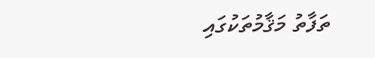ތަފާތު މަޤާމުތަކުގައި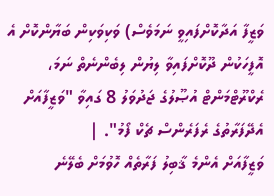ވަޒީފާ އަދާކޮށްފައިވީ ނަމަވެސް) ވަކިވަކިން ބަޔާންކޮށް އެ އޮފީހަކުން ދޫކޮށްފައިވާ ލިޔުން ލިބެންނެތް ނަމަ، ރެކްރޫޓްމަންޓް އުޞޫލުގެ ޖަދުވަލު 8 ގައިވާ "ވަޒީފާއަށް އެދޭފަރާތުގެ ރެފަރެންސް ޗެކް ފޯމު". |
ވަޒީފާއަށް އެންމެ ޤާބިލު ފަރާތެއް ހޮވުމަށް ބެލޭނެ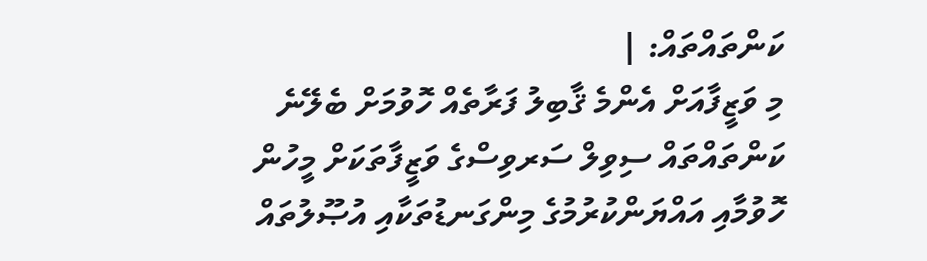ކަންތައްތައް: |
މި ވަޒީފާއަށް އެންމެ ޤާބިލު ފަރާތެއް ހޮވުމަށް ބެލޭނެ ކަންތައްތައް ސިވިލް ސަރވިސްގެ ވަޒީފާތަކަށް މީހުން ހޮވުމާއި އައްޔަންކުރުމުގެ މިންގަނޑުތަކާއި އުޞޫލުތައް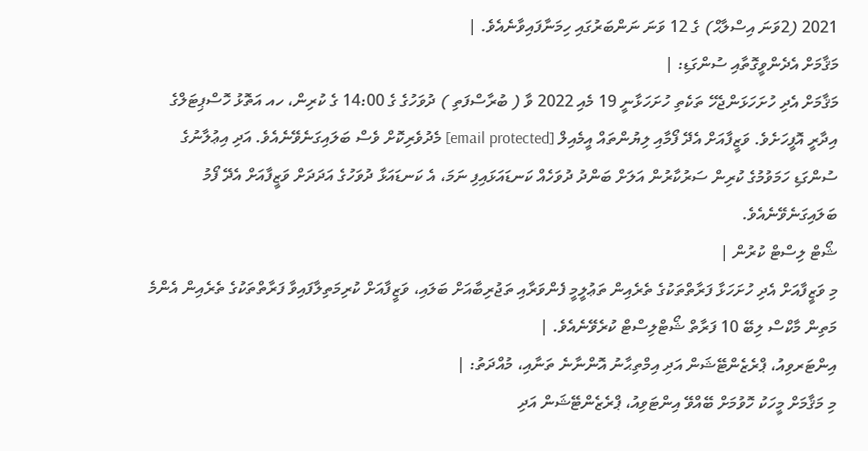2021 (2ވަނަ އިސްލާޙް) ގެ 12 ވަނަ ނަންބަރުގައި ހިމަނާފައިވާނެއެވެ. |
މަޤާމަށް އެދެންވީގޮތާއި ސުންގަޑި: |
މަޤާމަށް އެދި ހުށަހަޅަންޖެހޭ ތަކެތި ހުށަހަޅާނީ 19 މެއި 2022 ވާ ( ބުރާސްފަތި ) ދުވަހުގެ ގެ 14:00 ގެ ކުރިން، ހއ އަތޮޅު ހޮސްޕިޓަލްގެ އިދާރީ އޮފީހަށެވެ. ވަޒީފާއަށް އެދޭ ފޯމާއި ލިޔުންތައް އީމެއިލް [email protected] މެދުވެރިކޮށް ވެސް ބަލައިގަނެވޭނެއެވެ. އަދި އިޢުލާނުގެ ސުންގަޑި ހަމަވުމުގެ ކުރިން ސަރުކާރުން އަލަށް ބަންދު ދުވަހެއް ކަނޑައަޅައިފި ނަމަ، އެ ކަނޑައަޅާ ދުވަހުގެ އަދަދަށް ވަޒީފާއަށް އެދޭ ފޯމު ބަލައިގަނެވޭނެއެވެ.
ޝޯޓް ލިސްޓް ކުރުން |
މި ވަޒީފާއަށް އެދި ހުށަހަޅާ ފަރާތްތަކުގެ ތެރެއިން ތަޢުލީމީ ފެންވަރާއި ތަޖުރިބާއަށް ބަލައި، ވަޒީފާއަށް ކުރިމަތިލާފައިވާ ފަރާތްތަކުގެ ތެރެއިން އެންމެ މަތިން މާކްސް ލިބޭ 10 ފަރާތް ޝޯޓްލިސްޓް ކުރެވޭނެއެވެ. |
އިންޓަރވިއު، ޕްރެޒެންޓޭޝަން އަދި އިމްތިޙާނު އޮންނާނެ ތަނާއި، މުއްދަތު: |
މި މަޤާމަށް މީހަކު ހޮވުމަށް ބޭއްވޭ އިންޓަވިއު، ޕްރެޒެންޓޭޝަން އަދި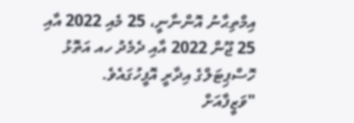އިމްތިޙާނު އޮންނާނީ، 25 މެއި 2022 އާއި 25 ޖޫން 2022 އާއި ދެމެދު ހއ އަތޮޅު ހޮސްޕިޓަލްގެ އިދާރީ އޮފީހުގައެވެ.
"ވަޒީފާއަށް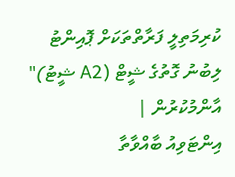ކުރިމަތިލީ ފަރާތްތަކަށް ޕޮއިންޓު ލިބުނު ގޮތުގެ ޝީޓް (A2 ޝީޓު)" އާންމުކުރުން |
އިންޓަވިއު ބާއްވާތާ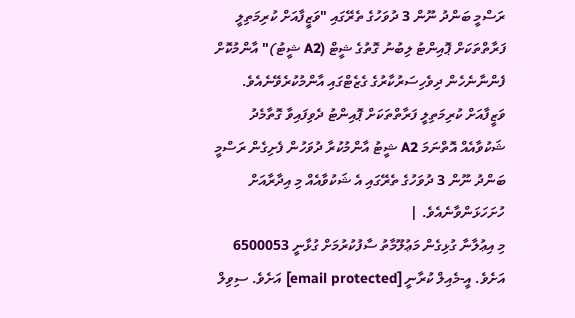ރަސްމީ ބަންދު ނޫން 3 ދުވަހުގެ ތެރޭގައި "ވަޒީފާއަށް ކުރިމަތިލީ ފަރާތްތަކަށް ޕޮއިންޓު ލިބުނު ގޮތުގެ ޝީޓް (A2 ޝީޓު)" އާންމުކޮށް ފެންނާނެހެން ދިވެހިސަރުކާރުގެ ގެޒެޓްގައި އާންމުކުރެވޭނެއެވެ. ވަޒީފާއަށް ކުރިމަތިލީ ފަރާތްތަކަށް ޕޮއިންޓު ދެވިފައިވާ ގޮތާމެދު ޝަކުވާއެއް އޮތްނަމަ A2 ޝީޓު އާންމުކުރާ ދުވަހުން ފެށިގެން ރަސްމީ ބަންދު ނޫން 3 ދުވަހުގެ ތެރޭގައި އެ ޝަކުވާއެއް މި އިދާރާއަށް ހުށަހަޅަންވާނެއެވެ. |
މި އިޢުލާނާ ގުޅިގެން މަޢުލޫމާތު ސާފުކުރުމަށް ގުޅާނީ 6500053 އަށެވެ. އީ-މެއިލް ކުރާނީ [email protected] އަށެވެ. ސިވިލް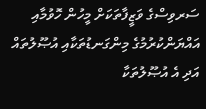ސަރވިސްގެ ވަޒީފާތަކަށް މީހުން ހޮވުމާއި އައްޔަންކުރުމުގެ މިންގަނޑުތަކާއި އުޞޫލުތައް އަދި އެ އުޞޫލުތަކާ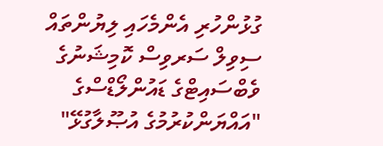ގުޅުންހުރި އެންމެހައި ލިޔުންތައް ސިވިލް ސަރވިސް ކޮމިޝަނުގެ ވެބްސައިޓްގެ ޑައުންލޯޑްސްގެ "އައްޔަންކުރުމުގެ އުޞޫލާގުޅޭ"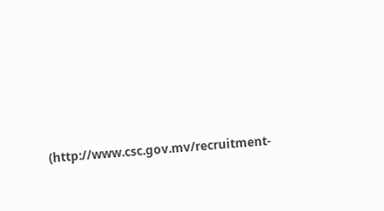(http://www.csc.gov.mv/recruitment-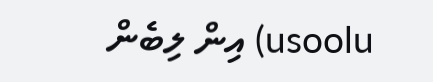usoolu) އިން ލިބެން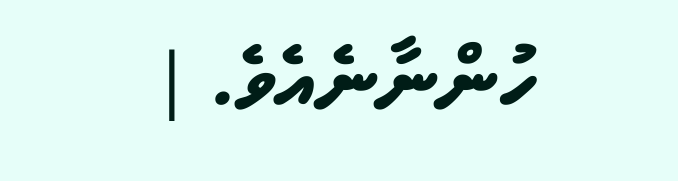ހުންނާނެއެވެ. |